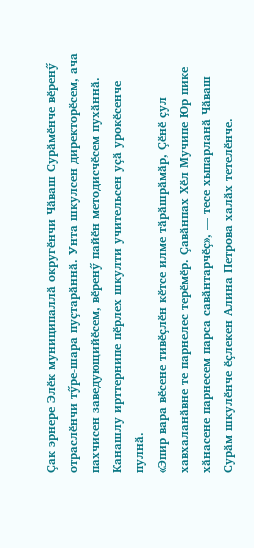Ҫак эрнере Элӗк муниципаллӑ округӗнчи Чӑваш Сурӑмӗнче вӗренӳ отраслӗнчи тӳре-шара пуҫтарӑннӑ. Унта шкулсен директорӗсем, ача пахчисен заведующийӗсем, вӗренӳ пайӗн методисчӗсем пухӑннӑ.
Канашлу ирттернипе пӗрлех шкулти учительсен уҫӑ урокӗсенче пулнӑ.
«Эпир вара вӗсене тивӗҫлӗн кӗтсе илме тӑрӑшрӑмӑр, Ҫӗнӗ ҫул хавхаланӑвне те парнелес терӗмӗр. Ҫавӑнпах Хӗл Мучипе Юр пике хӑнасене парнесем парса савӑнтарчӗҫ», — тесе хыпарланӑ Чӑваш Сурӑм шкулӗнче ӗҫлекен Алина Петрова халӑх тетелӗнче.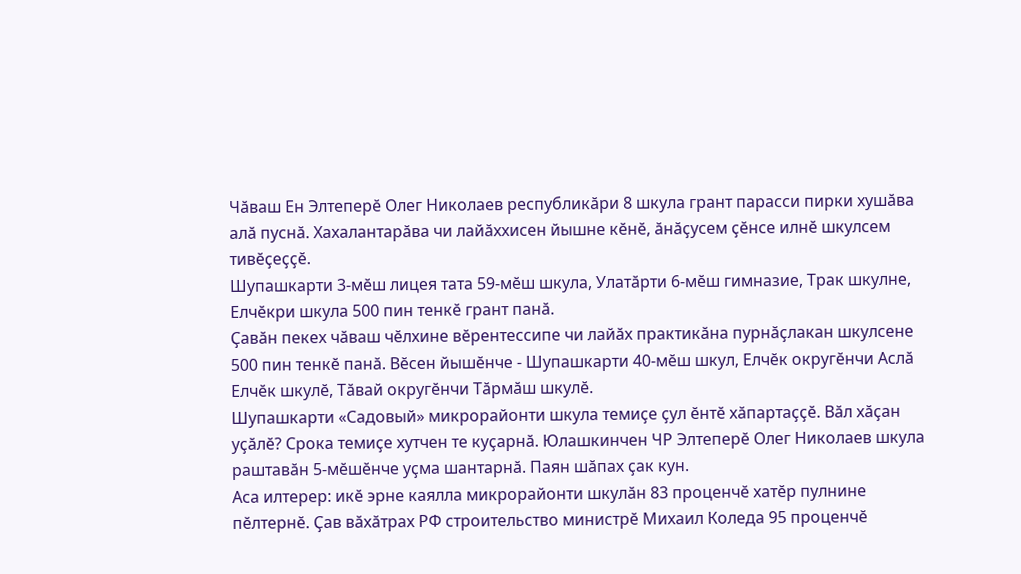Чӑваш Ен Элтеперӗ Олег Николаев республикӑри 8 шкула грант парасси пирки хушӑва алӑ пуснӑ. Хахалантарӑва чи лайӑххисен йышне кӗнӗ, ӑнӑҫусем ҫӗнсе илнӗ шкулсем тивӗҫеҫҫӗ.
Шупашкарти 3-мӗш лицея тата 59-мӗш шкула, Улатӑрти 6-мӗш гимназие, Трак шкулне, Елчӗкри шкула 500 пин тенкӗ грант панӑ.
Ҫавӑн пекех чӑваш чӗлхине вӗрентессипе чи лайӑх практикӑна пурнӑҫлакан шкулсене 500 пин тенкӗ панӑ. Вӗсен йышӗнче - Шупашкарти 40-мӗш шкул, Елчӗк округӗнчи Аслӑ Елчӗк шкулӗ, Тӑвай округӗнчи Тӑрмӑш шкулӗ.
Шупашкарти «Садовый» микрорайонти шкула темиҫе ҫул ӗнтӗ хӑпартаҫҫӗ. Вӑл хӑҫан уҫӑлӗ? Срока темиҫе хутчен те куҫарнӑ. Юлашкинчен ЧР Элтеперӗ Олег Николаев шкула раштавӑн 5-мӗшӗнче уҫма шантарнӑ. Паян шӑпах ҫак кун.
Аса илтерер: икӗ эрне каялла микрорайонти шкулӑн 83 проценчӗ хатӗр пулнине пӗлтернӗ. Ҫав вӑхӑтрах РФ строительство министрӗ Михаил Коледа 95 проценчӗ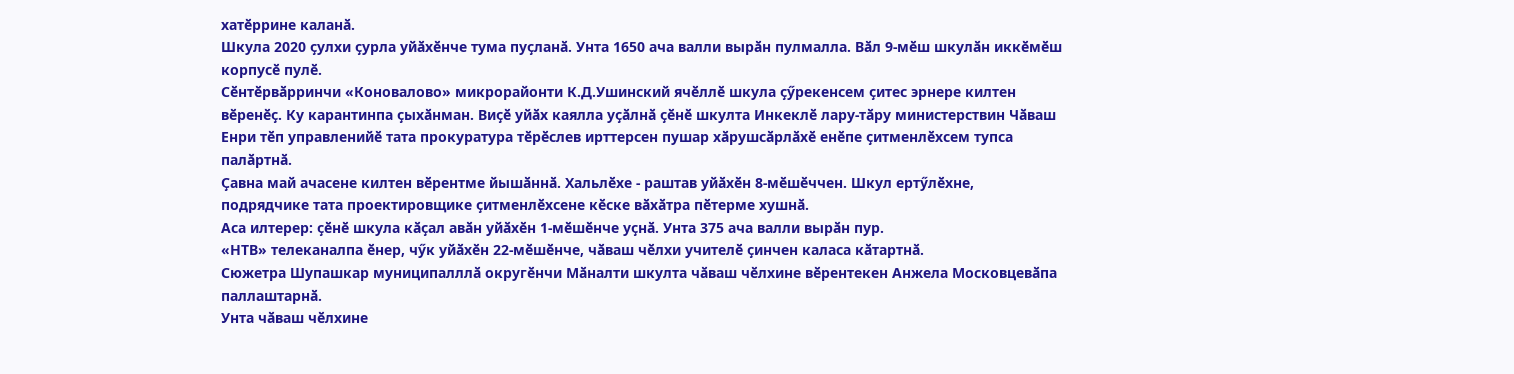хатӗррине каланӑ.
Шкула 2020 ҫулхи ҫурла уйӑхӗнче тума пуҫланӑ. Унта 1650 ача валли вырӑн пулмалла. Вӑл 9-мӗш шкулӑн иккӗмӗш корпусӗ пулӗ.
Сӗнтӗрвӑрринчи «Коновалово» микрорайонти К.Д.Ушинский ячӗллӗ шкула ҫӳрекенсем ҫитес эрнере килтен вӗренӗҫ. Ку карантинпа ҫыхӑнман. Виҫӗ уйӑх каялла уҫӑлнӑ ҫӗнӗ шкулта Инкеклӗ лару-тӑру министерствин Чӑваш Енри тӗп управленийӗ тата прокуратура тӗрӗслев ирттерсен пушар хӑрушсӑрлӑхӗ енӗпе ҫитменлӗхсем тупса палӑртнӑ.
Ҫавна май ачасене килтен вӗрентме йышӑннӑ. Хальлӗхе - раштав уйӑхӗн 8-мӗшӗччен. Шкул ертӳлӗхне, подрядчике тата проектировщике ҫитменлӗхсене кӗске вӑхӑтра пӗтерме хушнӑ.
Аса илтерер: ҫӗнӗ шкула кӑҫал авӑн уйӑхӗн 1-мӗшӗнче уҫнӑ. Унта 375 ача валли вырӑн пур.
«НТВ» телеканалпа ӗнер, чӳк уйӑхӗн 22-мӗшӗнче, чӑваш чӗлхи учителӗ ҫинчен каласа кӑтартнӑ.
Сюжетра Шупашкар муниципалллӑ округӗнчи Мӑналти шкулта чӑваш чӗлхине вӗрентекен Анжела Московцевӑпа паллаштарнӑ.
Унта чӑваш чӗлхине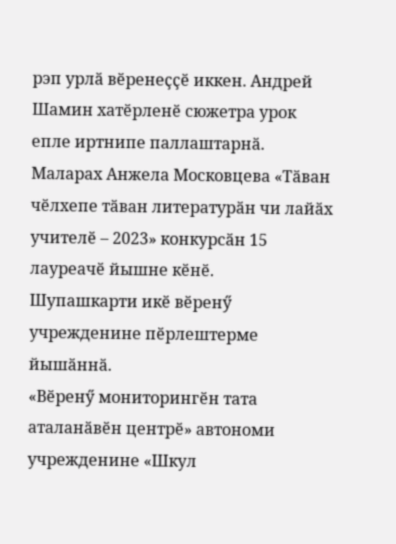рэп урлӑ вӗренеҫҫӗ иккен. Андрей Шамин хатӗрленӗ сюжетра урок епле иртнипе паллаштарнӑ.
Маларах Анжела Московцева «Тӑван чӗлхепе тӑван литературӑн чи лайӑх учителӗ – 2023» конкурсӑн 15 лауреачӗ йышне кӗнӗ.
Шупашкарти икӗ вӗренӳ учрежденине пӗрлештерме йышӑннӑ.
«Вӗренӳ мониторингӗн тата аталанӑвӗн центрӗ» автономи учрежденине «Шкул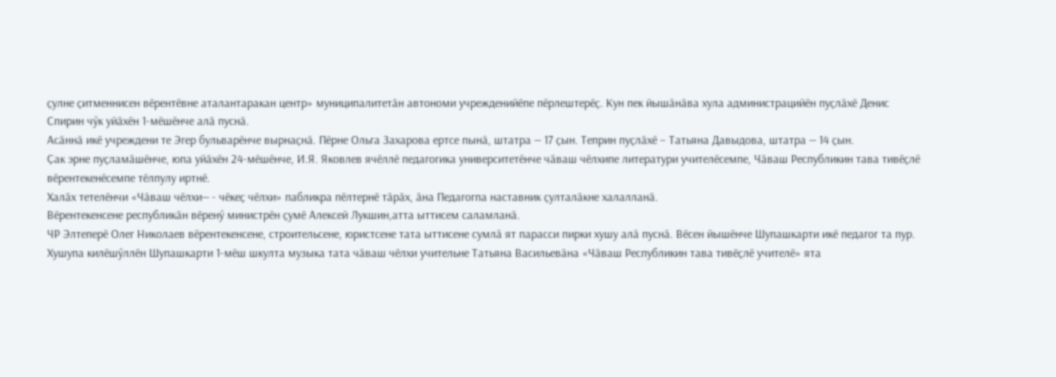ҫулне ҫитменнисен вӗрентӗвне аталантаракан центр» муниципалитетӑн автономи учрежденийӗпе пӗрлештерӗҫ. Кун пек йышӑнӑва хула администрацийӗн пуҫлӑхӗ Денис Спирин чӳк уйӑхӗн 1-мӗшӗнче алӑ пуснӑ.
Асӑннӑ икӗ учреждени те Эгер бульварӗнче вырнаҫнӑ. Пӗрне Ольга Захарова ертсе пынӑ, штатра — 17 ҫын. Теприн пуҫлӑхӗ – Татьяна Давыдова, штатра — 14 ҫын.
Ҫак эрне пуҫламӑшӗнче, юпа уйӑхӗн 24-мӗшӗнче, И.Я. Яковлев ячӗллӗ педагогика университетӗнче чӑваш чӗлхипе литератури учителӗсемпе, Чӑваш Республикин тава тивӗҫлӗ вӗрентекенӗсемпе тӗлпулу иртнӗ.
Халӑх тетелӗнчи «Чӑваш чӗлхи— - чӗкеҫ чӗлхи» пабликра пӗлтернӗ тӑрӑх, ӑна Педагогпа наставник ҫулталӑкне халалланӑ.
Вӗрентекенсене республикӑн вӗренӳ министрӗн ҫумӗ Алексей Лукшин,атта ыттисем саламланӑ.
ЧР Элтеперӗ Олег Николаев вӗрентекенсене, строительсене, юристсене тата ыттисене сумлӑ ят парасси пирки хушу алӑ пуснӑ. Вӗсен йышӗнче Шупашкарти икӗ педагог та пур.
Хушупа килӗшӳллӗн Шупашкарти 1-мӗш шкулта музыка тата чӑваш чӗлхи учительне Татьяна Васильевӑна «Чӑваш Республикин тава тивӗҫлӗ учителӗ» ята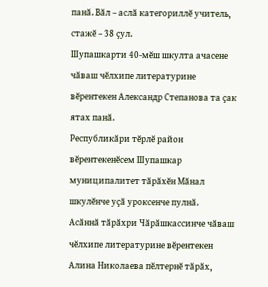панӑ. Вӑл – аслӑ категориллӗ учитель, стажӗ – 38 ҫул.
Шупашкарти 40-мӗш шкулта ачасене чӑваш чӗлхипе литературине вӗрентекен Александр Степанова та ҫак ятах панӑ.
Республикӑри тӗрлӗ район вӗрентекенӗсем Шупашкар муниципалитет тӑрӑхӗн Мӑнал шкулӗнче уҫӑ уроксенче пулнӑ.
Асӑннӑ тӑрӑхри Чӑрӑшкассинче чӑваш чӗлхипе литературине вӗрентекен Алина Николаева пӗлтернӗ тӑрӑх,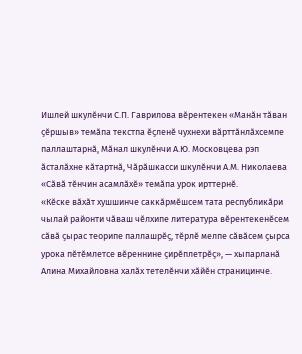Ишлей шкулӗнчи С.П. Гаврилова вӗрентекен «Манӑн тӑван ҫӗршыв» темӑпа текстпа ӗҫленӗ чухнехи вӑрттӑнлӑхсемпе паллаштарнӑ, Мӑнал шкулӗнчи А.Ю. Московцева рэп ӑсталӑхне кӑтартнӑ, Чӑрӑшкасси шкулӗнчи А.М. Николаева «Сӑвӑ тӗнчин асамлӑхӗ» темӑпа урок ирттернӗ.
«Кӗске вӑхӑт хушшинче саккӑрмӗшсем тата республикӑри чылай районти чӑваш чӗлхипе литература вӗрентекенӗсем сӑвӑ ҫырас теорипе паллашрӗҫ, тӗрлӗ мелпе сӑвӑсем ҫырса урока пӗтӗмлетсе вӗреннине ҫирӗплетрӗҫ», — хыпарланӑ Алина Михайловна халӑх тетелӗнчи хӑйӗн страницинче.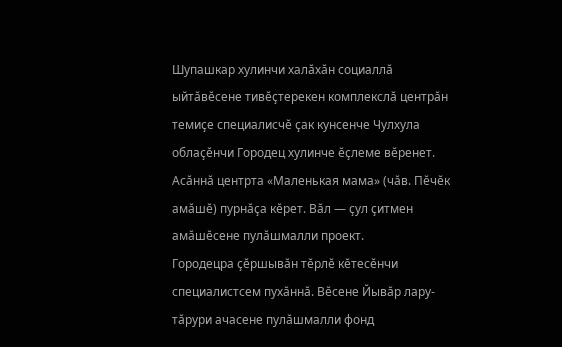Шупашкар хулинчи халӑхӑн социаллӑ ыйтӑвӗсене тивӗҫтерекен комплекслӑ центрӑн темиҫе специалисчӗ ҫак кунсенче Чулхула облаҫӗнчи Городец хулинче ӗҫлеме вӗренет.
Асӑннӑ центрта «Маленькая мама» (чӑв. Пӗчӗк амӑшӗ) пурнӑҫа кӗрет. Вӑл — ҫул ҫитмен амӑшӗсене пулӑшмалли проект.
Городецра ҫӗршывӑн тӗрлӗ кӗтесӗнчи специалистсем пухӑннӑ. Вӗсене Йывӑр лару-тӑрури ачасене пулӑшмалли фонд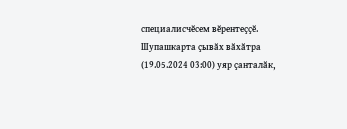специалисчӗсем вӗрентеҫҫӗ.
Шупашкарта ҫывӑх вӑхӑтра (19.05.2024 03:00) уяр ҫанталӑк,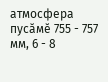атмосфера пусӑмӗ 755 - 757 мм, 6 - 8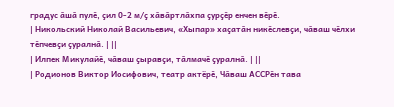градус ӑшӑ пулӗ, ҫил 0-2 м/ҫ хӑвӑртлӑхпа ҫурҫӗр енчен вӗрӗ.
| Никольский Николай Васильевич, «Хыпар» хаҫатӑн никӗслевҫи, чӑваш чӗлхи тӗпчевҫи ҫуралнӑ. | ||
| Илпек Микулайӗ, чӑваш ҫыравҫи, тӑлмачӗ ҫуралнӑ. | ||
| Родионов Виктор Иосифович, театр актёрӗ, Чӑваш АССРӗн тава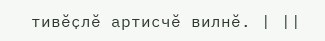тивӗҫлӗ артисчӗ вилнӗ. | ||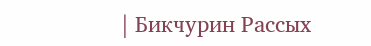| Бикчурин Рассых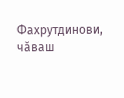Фахрутдинови, чӑваш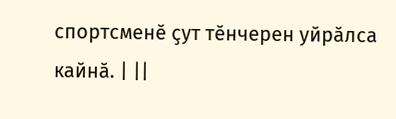спортсменӗ ҫут тӗнчерен уйрӑлса кайнӑ. | ||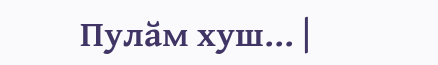Пулӑм хуш... |